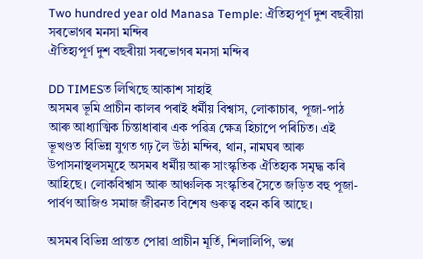Two hundred year old Manasa Temple: ঐতিহ্যপূর্ণ দুশ বছৰীয়া সৰভোগৰ মনসা মন্দিৰ
ঐতিহ্যপূর্ণ দুশ বছৰীয়া সৰভোগৰ মনসা মন্দিৰ

DD TIMESত লিখিছে আকাশ সাহাই
অসমৰ ভূমি প্ৰাচীন কালৰ পৰাই ধৰ্মীয় বিশ্বাস, লোকাচাৰ, পূজা-পাঠ আৰু আধ্যাত্মিক চিন্তাধাৰাৰ এক পৱিত্ৰ ক্ষেত্ৰ হিচাপে পৰিচিত। এই ভূখণ্ডত বিভিন্ন যুগত গঢ় লৈ উঠা মন্দিৰ, থান, নামঘৰ আৰু উপাসনাস্থলসমূহে অসমৰ ধৰ্মীয় আৰু সাংস্কৃতিক ঐতিহ্যক সমৃদ্ধ কৰি আহিছে। লোকবিশ্বাস আৰু আঞ্চলিক সংস্কৃতিৰ সৈতে জড়িত বহু পূজা-পাৰ্বণ আজিও সমাজ জীৱনত বিশেষ গুৰুত্ব বহন কৰি আছে।

অসমৰ বিভিন্ন প্ৰান্তত পোৱা প্ৰাচীন মূৰ্তি, শিলালিপি, ভগ্ন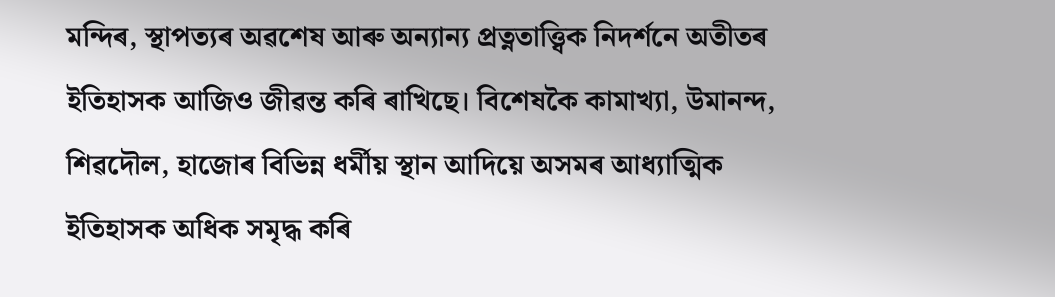মন্দিৰ, স্থাপত্যৰ অৱশেষ আৰু অন্যান্য প্ৰত্নতাত্ত্বিক নিদৰ্শনে অতীতৰ ইতিহাসক আজিও জীৱন্ত কৰি ৰাখিছে। বিশেষকৈ কামাখ্যা, উমানন্দ, শিৱদৌল, হাজোৰ বিভিন্ন ধৰ্মীয় স্থান আদিয়ে অসমৰ আধ্যাত্মিক ইতিহাসক অধিক সমৃদ্ধ কৰি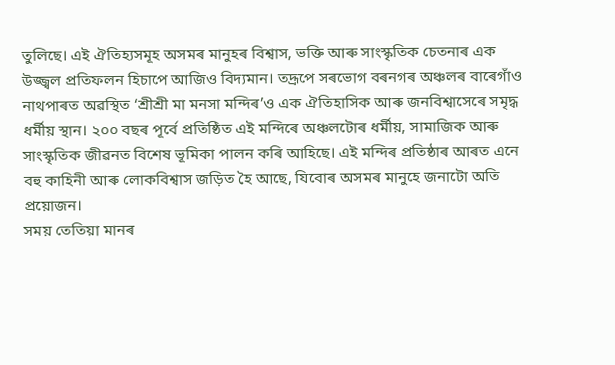তুলিছে। এই ঐতিহ্যসমূহ অসমৰ মানুহৰ বিশ্বাস, ভক্তি আৰু সাংস্কৃতিক চেতনাৰ এক উজ্জ্বল প্ৰতিফলন হিচাপে আজিও বিদ্যমান। তদ্ৰূপে সৰভোগ বৰনগৰ অঞ্চলৰ বাৰেগাঁও নাথপাৰত অৱস্থিত ‘শ্রীশ্রী মা মনসা মন্দিৰ’ও এক ঐতিহাসিক আৰু জনবিশ্বাসেৰে সমৃদ্ধ ধৰ্মীয় স্থান। ২০০ বছৰ পূৰ্বে প্ৰতিষ্ঠিত এই মন্দিৰে অঞ্চলটোৰ ধৰ্মীয়, সামাজিক আৰু সাংস্কৃতিক জীৱনত বিশেষ ভূমিকা পালন কৰি আহিছে। এই মন্দিৰ প্ৰতিষ্ঠাৰ আৰত এনে বহু কাহিনী আৰু লোকবিশ্বাস জড়িত হৈ আছে, যিবোৰ অসমৰ মানুহে জনাটো অতি প্ৰয়োজন।
সময় তেতিয়া মানৰ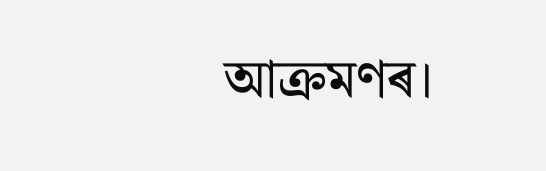আক্ৰমণৰ।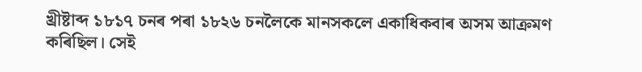খ্ৰীষ্টাব্দ ১৮১৭ চনৰ পৰা ১৮২৬ চনলৈকে মানসকলে একাধিকবাৰ অসম আক্ৰমণ কৰিছিল। সেই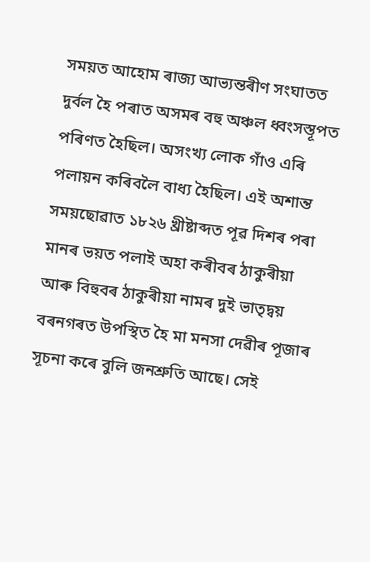সময়ত আহোম ৰাজ্য আভ্যন্তৰীণ সংঘাতত দুৰ্বল হৈ পৰাত অসমৰ বহু অঞ্চল ধ্বংসস্তূপত পৰিণত হৈছিল। অসংখ্য লোক গাঁও এৰি পলায়ন কৰিবলৈ বাধ্য হৈছিল। এই অশান্ত সময়ছোৱাত ১৮২৬ খ্ৰীষ্টাব্দত পূৱ দিশৰ পৰা মানৰ ভয়ত পলাই অহা কৰীবৰ ঠাকুৰীয়া আৰু বিহুবৰ ঠাকুৰীয়া নামৰ দুই ভাতৃদ্বয় বৰনগৰত উপস্থিত হৈ মা মনসা দেৱীৰ পূজাৰ সূচনা কৰে বুলি জনশ্ৰুতি আছে। সেই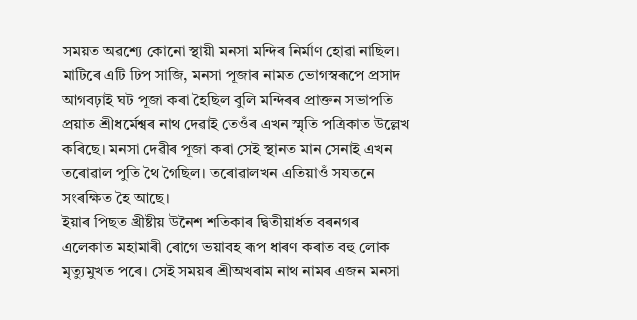সময়ত অৱশ্যে কোনো স্থায়ী মনসা মন্দিৰ নিৰ্মাণ হোৱা নাছিল। মাটিৰে এটি ঢিপ সাজি, মনসা পূজাৰ নামত ভোগস্বৰূপে প্রসাদ আগবঢ়াই ঘট পূজা কৰা হৈছিল বুলি মন্দিৰৰ প্ৰাক্তন সভাপতি প্ৰয়াত শ্রীধৰ্মেশ্বৰ নাথ দেৱাই তেওঁৰ এখন স্মৃতি পত্ৰিকাত উল্লেখ কৰিছে। মনসা দেৱীৰ পূজা কৰা সেই স্থানত মান সেনাই এখন তৰোৱাল পুতি থৈ গৈছিল। তৰোৱালখন এতিয়াওঁ সযতনে সংৰক্ষিত হৈ আছে।
ইয়াৰ পিছত খ্ৰীষ্টীয় উনৈশ শতিকাৰ দ্বিতীয়াৰ্ধত বৰনগৰ এলেকাত মহামাৰী ৰোগে ভয়াবহ ৰূপ ধাৰণ কৰাত বহু লোক মৃত্যুমুখত পৰে। সেই সময়ৰ শ্রীঅখৰাম নাথ নামৰ এজন মনসা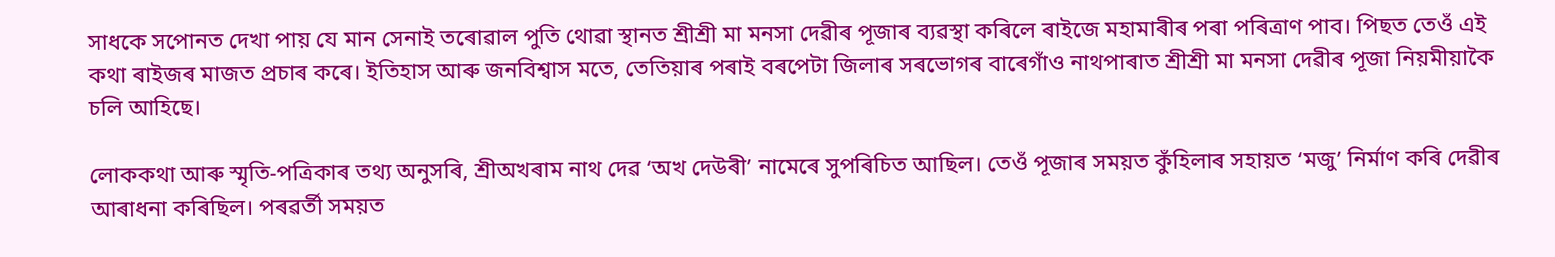সাধকে সপোনত দেখা পায় যে মান সেনাই তৰোৱাল পুতি থোৱা স্থানত শ্রীশ্রী মা মনসা দেৱীৰ পূজাৰ ব্যৱস্থা কৰিলে ৰাইজে মহামাৰীৰ পৰা পৰিত্ৰাণ পাব। পিছত তেওঁ এই কথা ৰাইজৰ মাজত প্ৰচাৰ কৰে। ইতিহাস আৰু জনবিশ্বাস মতে, তেতিয়াৰ পৰাই বৰপেটা জিলাৰ সৰভোগৰ বাৰেগাঁও নাথপাৰাত শ্রীশ্রী মা মনসা দেৱীৰ পূজা নিয়মীয়াকৈ চলি আহিছে।

লোককথা আৰু স্মৃতি-পত্ৰিকাৰ তথ্য অনুসৰি, শ্ৰীঅখৰাম নাথ দেৱ ‘অখ দেউৰী’ নামেৰে সুপৰিচিত আছিল। তেওঁ পূজাৰ সময়ত কুঁহিলাৰ সহায়ত ‘মজু’ নিৰ্মাণ কৰি দেৱীৰ আৰাধনা কৰিছিল। পৰৱৰ্তী সময়ত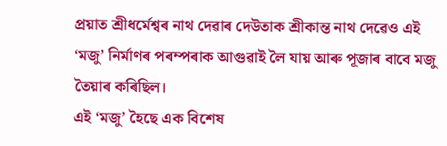প্ৰয়াত শ্ৰীধৰ্মেশ্বৰ নাথ দেৱাৰ দেউতাক শ্ৰীকান্ত নাথ দেৱেও এই ‘মজু’ নিৰ্মাণৰ পৰম্পৰাক আগুৱাই লৈ যায় আৰু পূজাৰ বাবে মজু তৈয়াৰ কৰিছিল।
এই ‘মজু’ হৈছে এক বিশেষ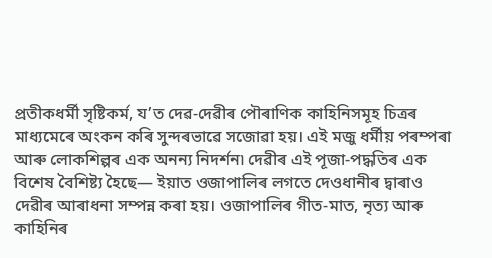প্ৰতীকধৰ্মী সৃষ্টিকর্ম, য’ত দেৱ-দেৱীৰ পৌৰাণিক কাহিনিসমূহ চিত্ৰৰ মাধ্যমেৰে অংকন কৰি সুন্দৰভাৱে সজোৱা হয়। এই মজু ধৰ্মীয় পৰম্পৰা আৰু লোকশিল্পৰ এক অনন্য নিদৰ্শন৷ দেৱীৰ এই পূজা-পদ্ধতিৰ এক বিশেষ বৈশিষ্ট্য হৈছে— ইয়াত ওজাপালিৰ লগতে দেওধানীৰ দ্বাৰাও দেৱীৰ আৰাধনা সম্পন্ন কৰা হয়। ওজাপালিৰ গীত-মাত, নৃত্য আৰু কাহিনিৰ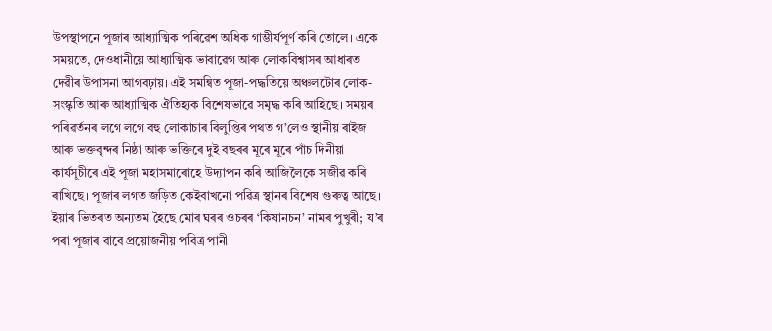উপস্থাপনে পূজাৰ আধ্যাত্মিক পৰিৱেশ অধিক গাম্ভীৰ্যপূর্ণ কৰি তোলে। একে সময়তে, দেওধানীয়ে আধ্যাত্মিক ভাবাৱেগ আৰু লোকবিশ্বাসৰ আধাৰত দেৱীৰ উপাসনা আগবঢ়ায়। এই সমন্বিত পূজা-পদ্ধতিয়ে অঞ্চলটোৰ লোক-সংস্কৃতি আৰু আধ্যাত্মিক ঐতিহ্যক বিশেষভাৱে সমৃদ্ধ কৰি আহিছে। সময়ৰ পৰিৱৰ্তনৰ লগে লগে বহু লোকাচাৰ বিলুপ্তিৰ পথত গ’লেও স্থানীয় ৰাইজ আৰু ভক্তবৃন্দৰ নিষ্ঠা আৰু ভক্তিৰে দুই বছৰৰ মূৰে মূৰে পাঁচ দিনীয়া কাৰ্যসূচীৰে এই পূজা মহাসমাৰোহে উদ্যাপন কৰি আজিলৈকে সজীৱ কৰি ৰাখিছে। পূজাৰ লগত জড়িত কেইবাখনো পৱিত্ৰ স্থানৰ বিশেষ গুৰুত্ব আছে। ইয়াৰ ভিতৰত অন্যতম হৈছে মোৰ ঘৰৰ ওচৰৰ ‘কিষানচন’ নামৰ পুখুৰী; য’ৰ পৰা পূজাৰ বাবে প্রয়োজনীয় পবিত্ৰ পানী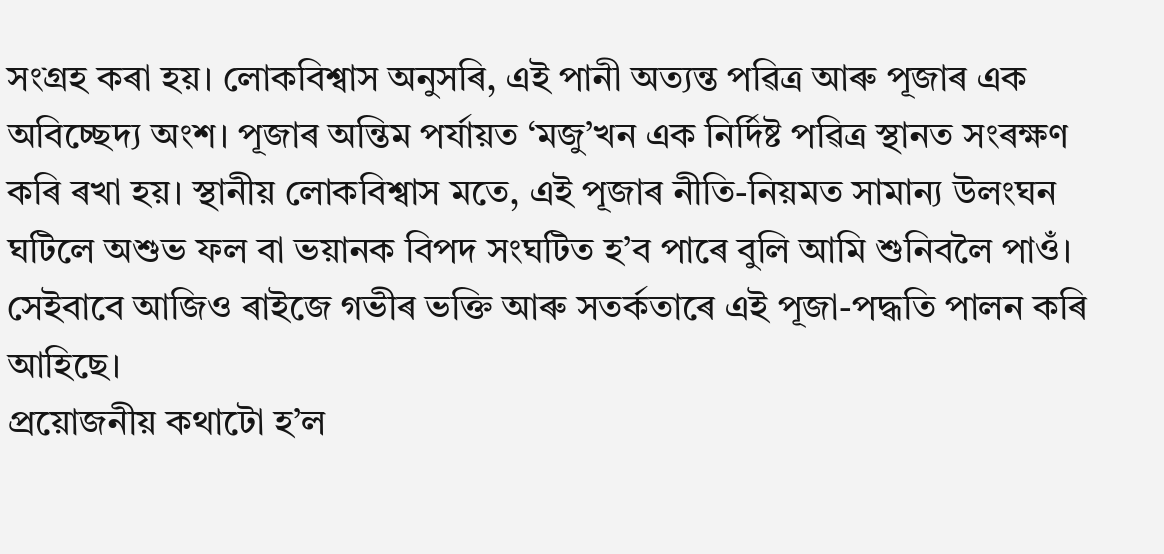সংগ্ৰহ কৰা হয়। লোকবিশ্বাস অনুসৰি, এই পানী অত্যন্ত পৱিত্ৰ আৰু পূজাৰ এক অবিচ্ছেদ্য অংশ। পূজাৰ অন্তিম পৰ্যায়ত ‘মজু’খন এক নিৰ্দিষ্ট পৱিত্ৰ স্থানত সংৰক্ষণ কৰি ৰখা হয়। স্থানীয় লোকবিশ্বাস মতে, এই পূজাৰ নীতি-নিয়মত সামান্য উলংঘন ঘটিলে অশুভ ফল বা ভয়ানক বিপদ সংঘটিত হ’ব পাৰে বুলি আমি শুনিবলৈ পাওঁ। সেইবাবে আজিও ৰাইজে গভীৰ ভক্তি আৰু সতর্কতাৰে এই পূজা-পদ্ধতি পালন কৰি আহিছে।
প্ৰয়োজনীয় কথাটো হ’ল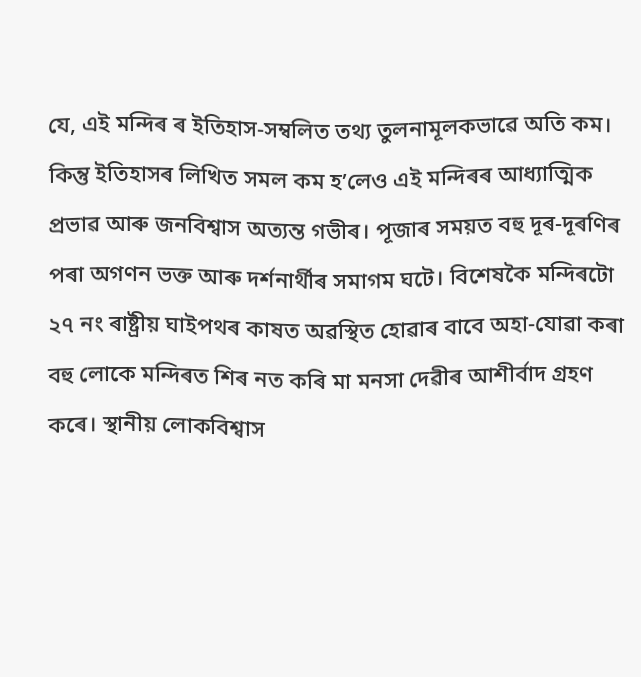যে, এই মন্দিৰ ৰ ইতিহাস-সম্বলিত তথ্য তুলনামূলকভাৱে অতি কম। কিন্তু ইতিহাসৰ লিখিত সমল কম হ’লেও এই মন্দিৰৰ আধ্যাত্মিক প্ৰভাৱ আৰু জনবিশ্বাস অত্যন্ত গভীৰ। পূজাৰ সময়ত বহু দূৰ-দূৰণিৰ পৰা অগণন ভক্ত আৰু দৰ্শনাৰ্থীৰ সমাগম ঘটে। বিশেষকৈ মন্দিৰটো ২৭ নং ৰাষ্ট্ৰীয় ঘাইপথৰ কাষত অৱস্থিত হোৱাৰ বাবে অহা-যোৱা কৰা বহু লোকে মন্দিৰত শিৰ নত কৰি মা মনসা দেৱীৰ আশীৰ্বাদ গ্ৰহণ কৰে। স্থানীয় লোকবিশ্বাস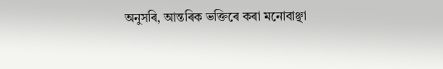অনুসৰি, আন্তৰিক ভক্তিৰে কৰা মনোবাঞ্ছা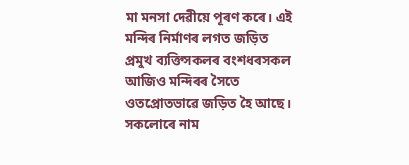মা মনসা দেৱীয়ে পূৰণ কৰে। এই মন্দিৰ নিৰ্মাণৰ লগত জড়িত প্ৰমুখ ব্যক্তিসকলৰ বংশধৰসকল আজিও মন্দিৰৰ সৈতে ওতপ্ৰোতভাৱে জড়িত হৈ আছে। সকলোৰে নাম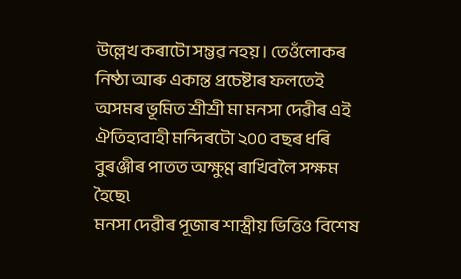উল্লেখ কৰাটো সম্ভৱ নহয়। তেওঁলোকৰ নিষ্ঠা আৰু একান্ত প্রচেষ্টাৰ ফলতেই অসমৰ ভূমিত শ্ৰীশ্ৰী মা মনসা দেৱীৰ এই ঐতিহ্যবাহী মন্দিৰটো ২০০ বছৰ ধৰি বুৰঞ্জীৰ পাতত অক্ষুণ্ণ ৰাখিবলৈ সক্ষম হৈছে৷
মনসা দেৱীৰ পূজাৰ শাস্ত্ৰীয় ভিত্তিও বিশেষ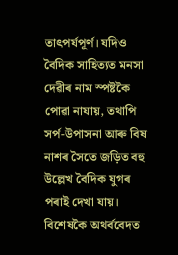তাৎপৰ্যপূর্ণ। যদিও বৈদিক সাহিত্যত মনসা দেৱীৰ নাম স্পষ্টকৈ পোৱা নাযায়, তথাপি সৰ্প-উপাসনা আৰু বিষ নাশৰ সৈতে জড়িত বহু উল্লেখ বৈদিক যুগৰ পৰাই দেখা যায়। বিশেষকৈ অথৰ্ববেদত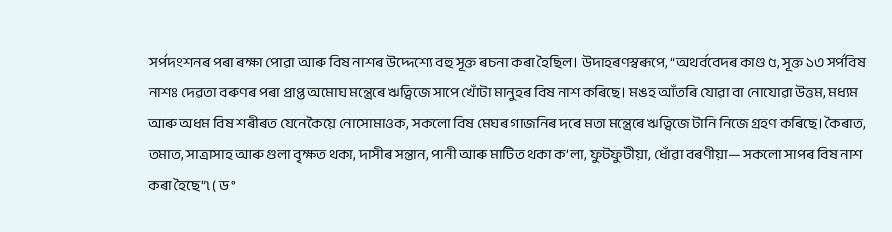সৰ্পদংশনৰ পৰা ৰক্ষা পোৱা আৰু বিষ নাশৰ উদ্দেশ্যে বহু সূক্ত ৰচনা কৰা হৈছিল। উদাহৰণস্বৰূপে, “অথৰ্ববেদৰ কাণ্ড ৫, সূক্ত ১৩ সর্পবিষ নাশঃ দেৱতা বৰুণৰ পৰা প্ৰাপ্ত অমোঘ মন্ত্ৰেৰে ঋত্বিজে সাপে খোঁটা মানুহৰ বিষ নাশ কৰিছে। মঙহ আঁতৰি যোৱা বা নোযোৱা উত্তম, মধ্যম আৰু অধম বিষ শৰীৰত যেনেকৈয়ে নোসোমাওক, সকলো বিষ মেঘৰ গাজনিৰ দৰে মতা মন্ত্ৰেৰে ঋত্বিজে টানি নিজে গ্রহণ কৰিছে। কৈৰাত, তমাত, সাত্ৰাসাহ আৰু গুলা বৃক্ষত থকা, দাসীৰ সন্তান, পানী আৰু মাটিত থকা ক’লা, ফুটফুটীয়া, ধোঁৱা বৰণীয়া— সকলো সাপৰ বিষ নাশ কৰা হৈছে”৷ ( ড°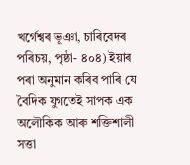খৰ্গেশ্বৰ ভূঞা, চাৰিবেদৰ পৰিচয়, পৃষ্ঠা- ৪০৪) ইয়াৰ পৰা অনুমান কৰিব পাৰি যে বৈদিক যুগতেই সাপক এক অলৌকিক আৰু শক্তিশালী সত্তা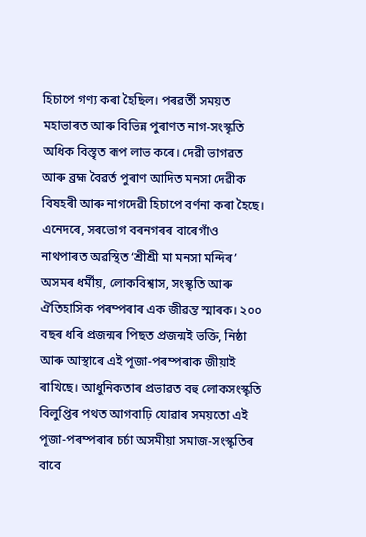হিচাপে গণ্য কৰা হৈছিল। পৰৱৰ্তী সময়ত মহাভাৰত আৰু বিভিন্ন পুৰাণত নাগ-সংস্কৃতি অধিক বিস্তৃত ৰূপ লাভ কৰে। দেৱী ভাগৱত আৰু ব্রহ্ম বৈৱৰ্ত পুৰাণ আদিত মনসা দেৱীক বিষহৰী আৰু নাগদেৱী হিচাপে বৰ্ণনা কৰা হৈছে।
এনেদৰে, সৰভোগ বৰনগৰৰ বাৰেগাঁও নাথপাৰত অৱস্থিত ‘শ্ৰীশ্ৰী মা মনসা মন্দিৰ’ অসমৰ ধৰ্মীয়, লোকবিশ্বাস, সংস্কৃতি আৰু ঐতিহাসিক পৰম্পৰাৰ এক জীৱন্ত স্মাৰক। ২০০ বছৰ ধৰি প্ৰজন্মৰ পিছত প্ৰজন্মই ভক্তি, নিষ্ঠা আৰু আস্থাৰে এই পূজা-পৰম্পৰাক জীয়াই ৰাখিছে। আধুনিকতাৰ প্ৰভাৱত বহু লোকসংস্কৃতি বিলুপ্তিৰ পথত আগবাঢ়ি যোৱাৰ সময়তো এই পূজা-পৰম্পৰাৰ চর্চা অসমীয়া সমাজ-সংস্কৃতিৰ বাবে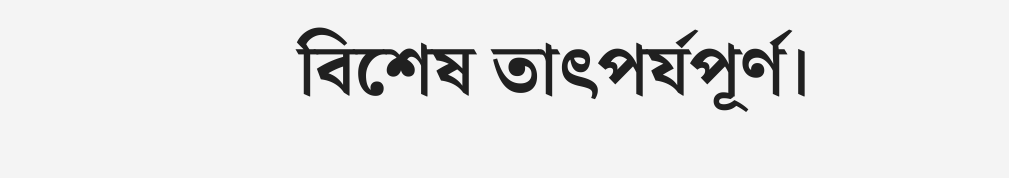বিশেষ তাৎপৰ্যপূর্ণ।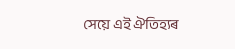সেয়ে এই ঐতিহ্যৰ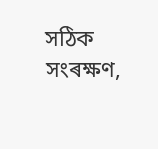সঠিক সংৰক্ষণ,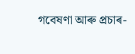গবেষণা আৰু প্রচাৰ-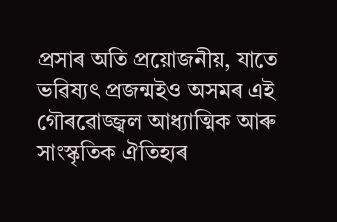প্ৰসাৰ অতি প্রয়োজনীয়, যাতে ভৱিষ্যৎ প্রজন্মইও অসমৰ এই গৌৰৱোজ্জ্বল আধ্যাত্মিক আৰু সাংস্কৃতিক ঐতিহ্যৰ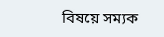বিষয়ে সম্যক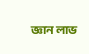জ্ঞান লাভ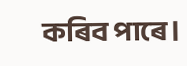কৰিব পাৰে।